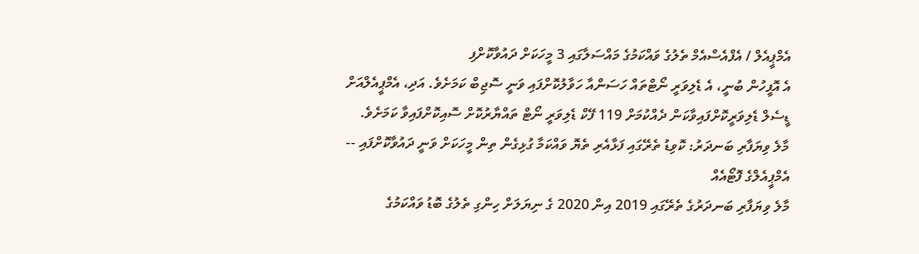އެމްޕީއެލް / އެފްއެސްއެމް ތެލުގެ ވައްކަމުގެ މައްސަލާގައި 3 މީހަކަށް ދައުވާކޮށްފި
އެ އޮފީހުން ބުނީ، އެ ޑެލިވަރީ ނޯޓްތައް ހަސަންއާ ހަވާލުކޮށްފައި ވަނީ ސޮޖިބް ކަމަށެވެ. އަދި، އެމްޕީއެލްއަށް ޑީސެލް ޑެލިވަރީކޮށްފައިވާކަން ދެއްކުމަށް 119 ފޭކް ޑެލިވަރީ ނޯޓް ތައްޔާރުކޮށް ސޮއިކޮށްފައިވާ ކަމަށެވެ.
މާލެ ވިޔަފާރި ބަނދަރު: ކޮވިޑު ތެރޭގައި ފަޅާއެރި ތެޔޮ ވައްކަމާ ގުޅިގެން ތިން މީހަކަށް ވަނީ ދައުވާކޮށްފައި -- އެމްޕީއެލްގެ ފޮޓޯއެއް
މާލެ ވިޔަފާރި ބަނދަރުގެ ތެރޭގައި 2019 އިން 2020 ގެ ނިޔަލަށް ހިންގި ތެލުގެ ބޮޑު ވައްކަމުގެ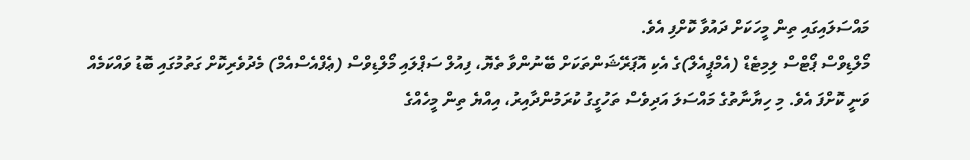މައްސަލައިގައި ތިން މީހަކަށް ދައުވާ ކޮށްފި އެވެ.
މޯލްޑިވްސް ޕޯޓްސް ލިމިޓެޑް (އެމްޕީއެލް)ގެ އެކި އޮޕަރޭޝަންތަކަށް ބޭނުންވާ ތެޔޮ، ފިއުލް ސަޕްލައި މޯލްޑިވްސް (ޢެފްއެސްއެމް) މެދުވެރިކޮށް ގަތުމުގައި ބޮޑު ވައްކަމެއް ވަނީ ކޮށްފަ އެވެ. މި ހިޔާނާތުގެ މައްސަލަ އަދިވެސް ތަހުގީގު ކުރަމުންދާއިރު، އިއްޔެ ތިން މީހެއްގެ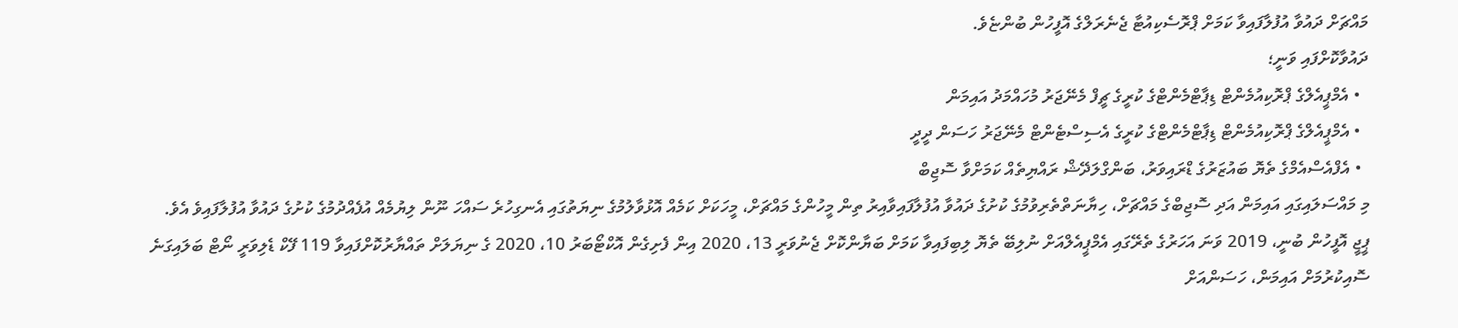މައްޗަށް ދައުވާ އުފުލާފައިވާ ކަމަށް ޕްރޮސެކިއުޓާ ޖެނެރަލްގެ އޮފީހުން ބުންޏެވެ.
ދައުވާކޮށްފައި ވަނީ؛
  • އެމްޕީއެލްގެ ޕްރޮކިއުމެންޓް ޑިޕާޓްމެންޓްގެ ކުރީގެ ޗީފް މެނޭޖަރު މުހައްމަދު އައިމަން
  • އެމްޕީއެލްގެ ޕްރޮކިއުމެންޓް ޑިޕާޓްމެންޓްގެ ކުރީގެ އެސިސްޓެންޓް މެނޭޖަރު ހަސަން ދީދީ
  • އެފްއެސްއެމްގެ ތެޔޮ ބައުޒަރުގެ ޑްރައިވަރު، ބަންގްލަދޭޝް ރައްޔިތެއް ކަމަށްވާ ސޮޖިބް
މި މައްސަލައިގައި އައިމަން އަދި ސޮޖިބްގެ މައްޗަށް، ހިޔާނަތްތެރިވުމުގެ ކުށުގެ ދައުވާ އުފުލާފައިވާއިރު ތިން މީހުންގެ މައްޗަށް، މީހަކަށް ކަމެއް އޮޅުވާލުމުގެ ނިޔަތުގައި އެނގިހުރެ ސައްހަ ނޫން ލިޔުމެއް އުފެއްދުމުގެ ކުށުގެ ދައުވާ އުފުލާފައިވެ އެވެ.
ޕީޖީ އޮފީހުން ބުނީ، 2019 ވަނަ އަހަރުގެ ތެރޭގައި އެމްޕީއެލްއަށް ނުލިބޭ ތެޔޮ ލިބިފައިވާ ކަމަށް ބަޔާންކޮށް ޖެނުވަރީ 13، 2020 އިން ފެށިގެން އޮކްޓޯބަރު 10، 2020 ގެ ނިޔަލަށް ތައްޔާރުކޮށްފައިވާ 119 ފޭކް ޑެލިވަރީ ނޯޓް ބަލައިގަނެ ސޮއިކުރުމަށް އައިމަން، ހަސަންއަށް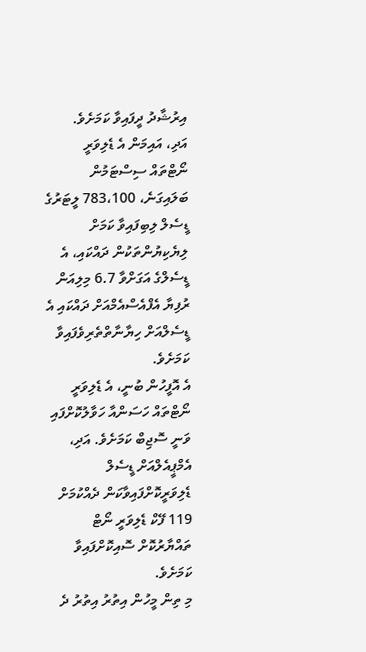އިރުޝާދު ދީފައިވާ ކަމަށެވެ.
އަދި، އައިމަން އެ ޑެލިވަރީ ނޯޓްތައް ސިސްޓަމުން ބަލައިގަނެ، 783،100 ލީޓަރުގެ ޑީސެލް ލިބިފައިވާ ކަމަށް ލިޔެކިޔުންތަކުން ދައްކައި، އެ ޑީސެލްގެ އަގަށްވާ 6.7 މިލިއަން ރުފިޔާ އެފްއެސްއެމްއަށް ދައްކައި އެ ޑީސެލްއަށް ހިޔާނާތްތެރިވެފައިވާ ކަމަށެވެ.
އެ އޮފީހުން ބުނީ، އެ ޑެލިވަރީ ނޯޓްތައް ހަސަންއާ ހަވާލުކޮށްފައި ވަނީ ސޮޖިބް ކަމަށެވެ. އަދި، އެމްޕީއެލްއަށް ޑީސެލް ޑެލިވަރީކޮށްފައިވާކަން ދެއްކުމަށް 119 ފޭކް ޑެލިވަރީ ނޯޓް ތައްޔާރުކޮށް ސޮއިކޮށްފައިވާ ކަމަށެވެ.
މި ތިން މީހުން އިތުރު އިތުރު ދެ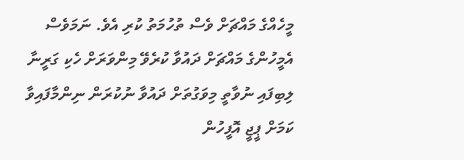މީހެއްގެ މައްޗަށް ވެސް ތުހުމަތު ކުރި އެވެ. ނަމަވެސް އެމީހުންގެ މައްޗަށް ދައުވާ ކުރެވޭ މިންވަރަށް ހެކި ގަރީނާ ލިބިފައި ނުވާތީ މިވަގުތަށް ދައުވާ ނުކުރަން ނިންމާފައިވާ ކަމަށް ޕީޖީ އޮފީހުން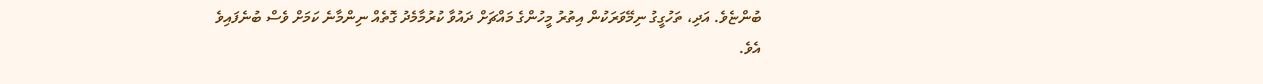ބުންޏެވެ. އަދި، ތަހުގީގު ނިމޭވަރަކުން އިތުރު މީހުންގެ މައްޗަށް ދައުވާ ކުރުމާމެދު ގޮތެއް ނިންމާނެ ކަމަށް ވެސް ބުނެފައިވެ އެވެ.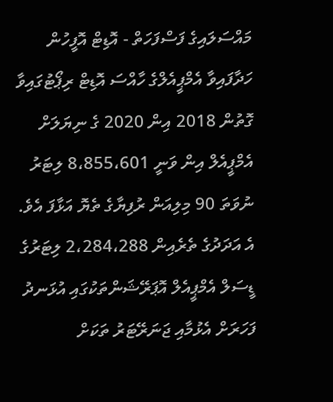މައްސަލައިގެ ފަސްފަހަތް - އޮޑިޓް އޮފީހުން ހަދާފައިވާ އެމްޕީއެލްގެ ހާއްސަ އޮޑިޓް ރިޕޯޓުގައިވާ ގޮތުން 2018 އިން 2020 ގެ ނިޔަލަށް އެމްޕީއެލް އިން ވަނީ 8،855،601 ލިޓަރު ނުވަތަ 90 މިލިއަން ރުފިޔާގެ ތެޔޮ އަޅާފަ އެވެ. އެ އަދަދުގެ ތެރެއިން 2،284،288 ލިޓަރުގެ ޑީސަލް އެމްޕީއެލް އޮޕަރޭޝަންތަކުގައި އުޅަނދު ފަހަރަށް އެޅުމާއި ޖަނަރޭޓަރު ތަކަށް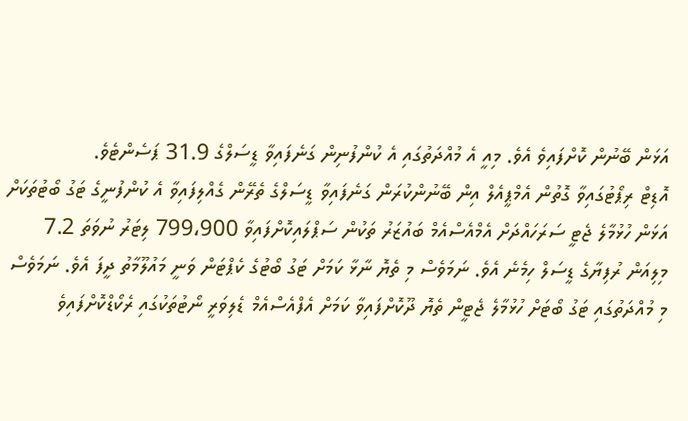އަޅަން ބޭނުން ކޮށްފައިވެ އެވެ. މިއީ އެ މުއްދަތުގައި އެ ކުންފުނިން ގަނެފައިވާ ޑީސަލްގެ 31.9 ޕަސެންޓެވެ.
އޮޑިޓް ރިޕޯޓުގައިވާ ގޮތުން އެމްޕީއެލް އިން ބޭނުންކުރަން ގަނެފައިވާ ޑީސަލްގެ ތެރޭން ގެއްލިފައިވާ އެ ކުންފުނީގެ ޓަގު ބޯޓުތަކަށް އަޅަން ހުޅުމާލެ ޖެޓީ ސަރަހައްދަށް އެމްއެސްއެމް ބައުޒަރު ތަކުން ސަޕްލައިކޮށްފައިވާ 799،900 ލިޓަރު ނުވަތަ 7.2 މިލިއަން ރުފިޔާގެ ޑީސަލް ހިމެނެ އެވެ. ނަމަވެސް މި ތެޔޮ ނާޅާ ކަމަށް ޓަގު ބޯޓުގެ ކެޕްޓަން ވަނީ މައުލޫމާތު ދީފަ އެވެ. ނަމަވެސް މި މުއްދަތުގައި ޓަގު ބޯޓަށް ހުޅުމާލެ ޖެޓީން ތެޔޮ ދޫކޮށްފައިވާ ކަމަށް އެފްއެސްއެމް ޑެލިވަރީ ނޯޓުތަކުގައި ރެކޯޑްކޮށްފައިވެ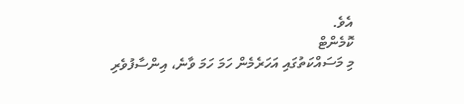އެވެ.
ކޮމެންޓް
މި މަސައްކަތުގައި އަހަރެމެން ހަމަ ހަމަ ވާނެ، އިންސާފުވެރި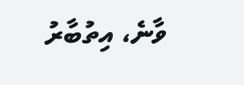ވާނެ، އިތުބާރު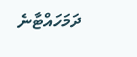ދަމަހައްޓާނެ